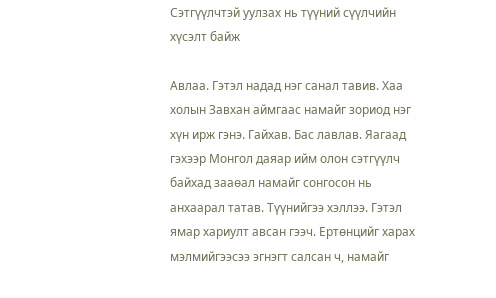Сэтгүүлчтэй уулзах нь түүний сүүлчийн хүсэлт байж

Авлаа. Гэтэл надад нэг санал тавив. Хаа холын Завхан аймгаас намайг зориод нэг хүн ирж гэнэ. Гайхав. Бас лавлав. Яагаад гэхээр Монгол даяар ийм олон сэтгүүлч байхад зааөал намайг сонгосон нь анхаарал татав. Түүнийгээ хэллээ. Гэтэл ямар хариулт авсан гээч. Ертөнцийг харах мэлмийгээсээ эгнэгт салсан ч, намайг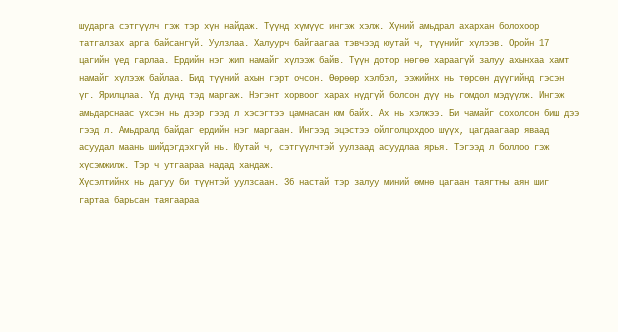шударга сэтгүүлч гэж тэр хүн найдаж. Түүнд хүмүүс ингэж хэлж. Хүний амьдрал ахархан болохоор татгалзах арга байсангүй. Уулзлаа. Халуурч байгаагаа тэвчээд юутай ч, түүнийг хүлээв. Оройн 17 цагийн үед гарлаа. Ердийн нэг жип намайг хүлээж байв. Түүн дотор нөгөө хараагүй залуу ахынхаа хамт намайг хүлээж байлаа. Бид түүний ахын гэрт очсон. Өөрөөр хэлбэл, ээжийнх нь төрсөн дүүгийнд гэсэн үг. Ярилцлаа. Үд дунд тэд маргаж. Нэгэнт хорвоог харах нүдгүй болсон дүү нь гомдол мэдүүлж. Ингэж амьдарснаас үхсэн нь дээр гээд л хэсэгтээ цамнасан юм байх. Ах нь хэлжээ. Би чамайг сохолсон биш дээ гээд л. Амьдралд байдаг ердийн нэг маргаан. Ингээд эцэстээ ойлголцохдоо шүүх, цагдаагаар яваад асуудал маань шийдэгдэхгүй нь. Юутай ч, сэтгүүлчтэй уулзаад асуудлаа ярья. Тэгээд л боллоо гэж хүсэмжилж. Тэр ч утгаараа надад хандаж.
Хүсэлтийнх нь дагуу би түүнтэй уулзсаан. 36 настай тэр залуу миний өмнө цагаан таягтны аян шиг гартаа барьсан таягаараа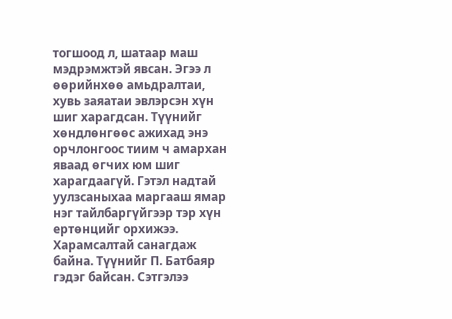тогшоод л, шатаар маш мэдрэмжтэй явсан. Эгээ л өөрийнхөө амьдралтаи, хувь заяатаи эвлэрсэн хүн шиг харагдсан. Түүнийг хөндлөнгөөс ажихад энэ орчлонгоос тиим ч амархан яваад өгчих юм шиг харагдаагүй. Гэтэл надтай уулзсаныхаа маргааш ямар нэг тайлбаргүйгээр тэр хүн ертөнцийг орхижээ. Харамсалтай санагдаж байна. Түүнийг П. Батбаяр гэдэг байсан. Сэтгэлээ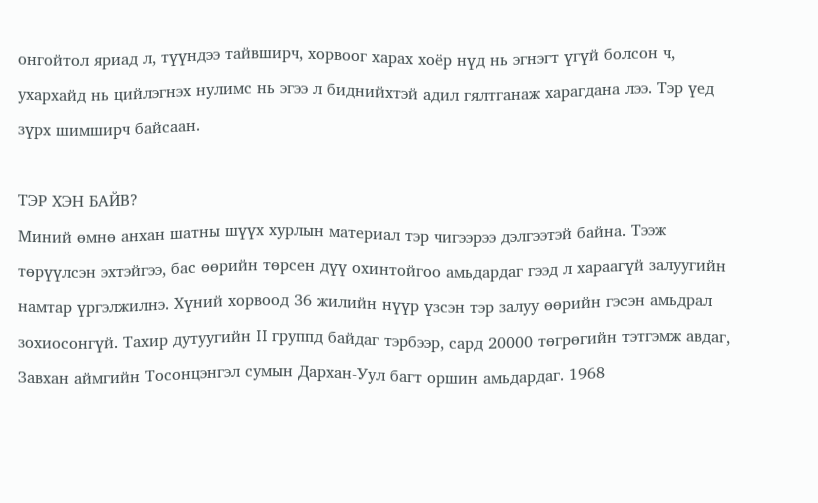онгойтол яриад л, түүндээ тайвширч, хорвоог харах хоёр нүд нь эгнэгт үгүй болсон ч, ухархайд нь цийлэгнэх нулимс нь эгээ л биднийхтэй адил гялтганаж харагдана лээ. Тэр үед зүрх шимширч байсаан.

ТЭР ХЭН БАЙВ?
Миний өмнө анхан шатны шүүх хурлын материал тэр чигээрээ дэлгээтэй байна. Тээж төрүүлсэн эхтэйгээ, бас өөрийн төрсен дүү охинтойгоо амьдардаг гээд л хараагүй залуугийн намтар үргэлжилнэ. Хүний хорвоод 36 жилийн нүүр үзсэн тэр залуу өөрийн гэсэн амьдрал зохиосонгүй. Тахир дутуугийн II группд байдаг тэрбээр, сард 20000 төгрөгийн тэтгэмж авдаг, Завхан аймгийн Тосонцэнгэл сумын Дархан-Уул багт оршин амьдардаг. 1968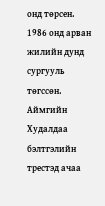онд төрсен. 1986 онд арван жилийн дунд сургууль төгссөн. Аймгийн Худалдаа бэлтгэлийн трестэд ачаа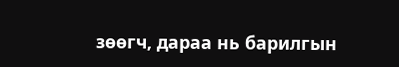зөөгч, дараа нь барилгын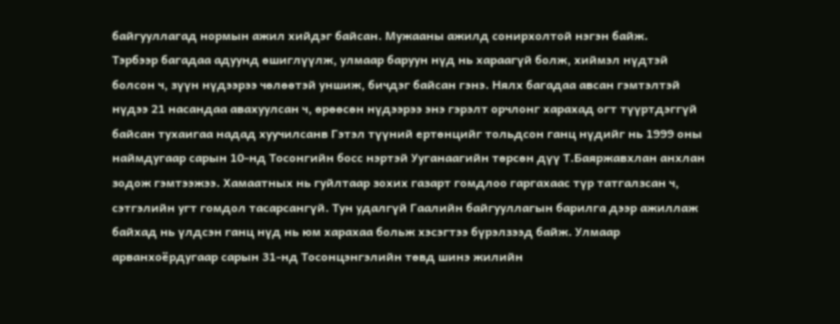байгууллагад нормын ажил хийдэг байсан. Мужааны ажилд сонирхолтой нэгэн байж.
Тэрбээр багадаа адуунд өшиглүүлж, улмаар баруун нүд нь хараагүй болж, хиймэл нүдтэй болсон ч, зүүн нүдээрээ чөлөөтэй уншиж, бичдэг байсан гэнэ. Нялх багадаа авсан гэмтэлтэй нүдээ 21 насандаа авахуулсан ч, өрөөсөн нүдээрээ энэ гэрэлт орчлонг харахад огт түүртдэггүй байсан тухаигаа надад хуучилсанв Гэтэл түүний ертөнцийг тольдсон ганц нүдийг нь 1999 оны наймдугаар сарын 10-нд Тосонгийн босс нэртэй Ууганаагийн төрсөн дүү Т.Баяржавхлан анхлан зодож гэмтээжээ. Хамаатных нь гуйлтаар зохих газарт гомдлоо гаргахаас түр татгалзсан ч, сэтгэлийн угт гомдол тасарсангүй. Тун удалгүй Гаалийн байгууллагын барилга дээр ажиллаж байхад нь үлдсэн ганц нүд нь юм харахаа больж хэсэгтээ бүрэлзээд байж. Улмаар арванхоёрдугаар сарын 31-нд Тосонцэнгэлийн төвд шинэ жилийн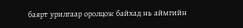баярт урилгаар оролцож байхад нь аймгийн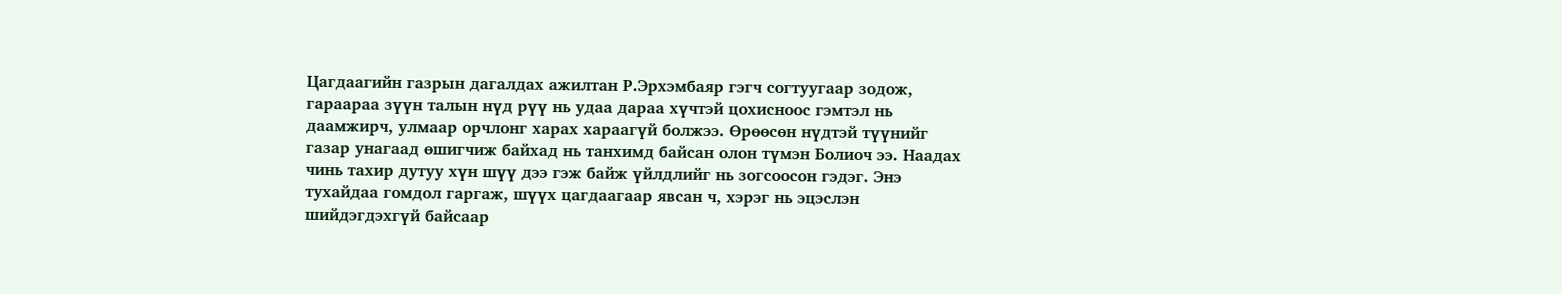Цагдаагийн газрын дагалдах ажилтан Р.Эрхэмбаяр гэгч согтуугаар зодож, гараараа зүүн талын нүд рүү нь удаа дараа хүчтэй цохисноос гэмтэл нь даамжирч, улмаар орчлонг харах хараагүй болжээ. Өрөөсөн нүдтэй түүнийг газар унагаад өшигчиж байхад нь танхимд байсан олон түмэн Болиоч ээ. Наадах чинь тахир дутуу хүн шүү дээ гэж байж үйлдлийг нь зогсоосон гэдэг. Энэ тухайдаа гомдол гаргаж, шүүх цагдаагаар явсан ч, хэрэг нь эцэслэн шийдэгдэхгүй байсаар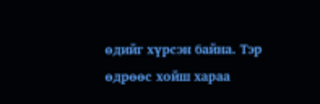өдийг хүрсэн байна. Тэр өдрөөс хойш хараа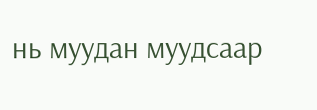нь муудан муудсаар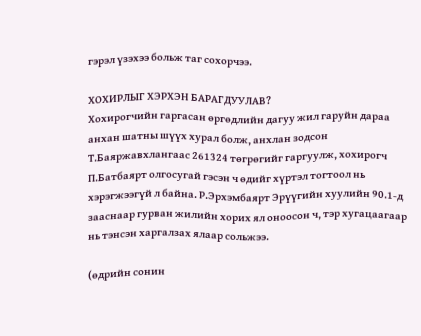гэрэл үзэхээ больж таг сохорчээ.

ХОХИРЛЫГ ХЭРХЭН БАРАГДУУЛАВ?
Хохирогчийн гаргасан өргөдлийн дагуу жил гаруйн дараа анхан шатны шүүх хурал болж, анхлан зодсон Т.Баяржавхлангаас 261324 төгрөгийг гаргуулж, хохирогч П.Батбаярт олгосугай гэсэн ч өдийг хүртэл тогтоол нь хэрэгжээгүй л байна. Р.Эрхэмбаярт Эрүүгийн хуулийн 90.1-д зааснаар гурван жилийн хорих ял оноосон ч, тэр хугацаагаар нь тэнсэн харгалзах ялаар сольжээ.

(өдрийн сонин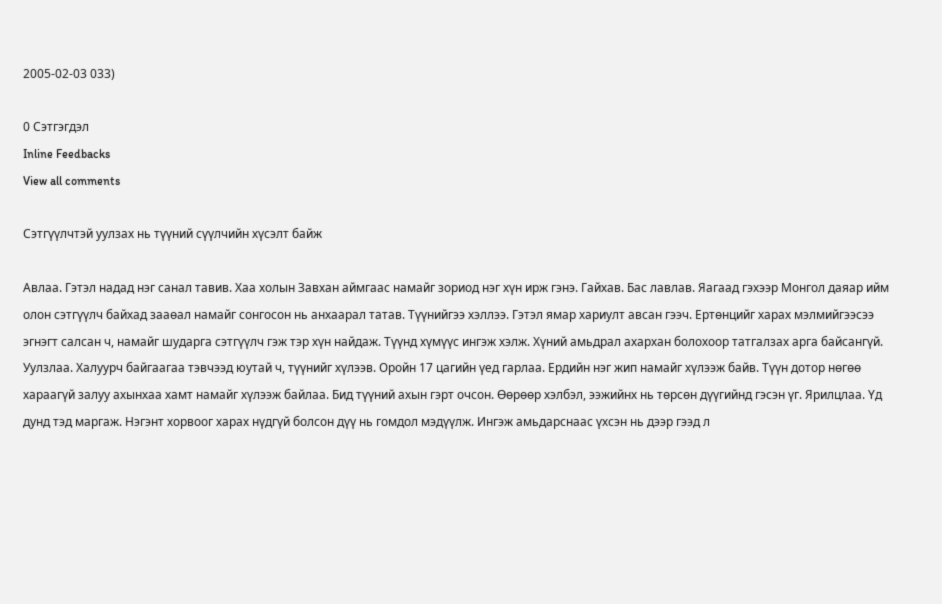2005-02-03 033)

0 Сэтгэгдэл
Inline Feedbacks
View all comments

Сэтгүүлчтэй уулзах нь түүний сүүлчийн хүсэлт байж

Авлаа. Гэтэл надад нэг санал тавив. Хаа холын Завхан аймгаас намайг зориод нэг хүн ирж гэнэ. Гайхав. Бас лавлав. Яагаад гэхээр Монгол даяар ийм олон сэтгүүлч байхад зааөал намайг сонгосон нь анхаарал татав. Түүнийгээ хэллээ. Гэтэл ямар хариулт авсан гээч. Ертөнцийг харах мэлмийгээсээ эгнэгт салсан ч, намайг шударга сэтгүүлч гэж тэр хүн найдаж. Түүнд хүмүүс ингэж хэлж. Хүний амьдрал ахархан болохоор татгалзах арга байсангүй. Уулзлаа. Халуурч байгаагаа тэвчээд юутай ч, түүнийг хүлээв. Оройн 17 цагийн үед гарлаа. Ердийн нэг жип намайг хүлээж байв. Түүн дотор нөгөө хараагүй залуу ахынхаа хамт намайг хүлээж байлаа. Бид түүний ахын гэрт очсон. Өөрөөр хэлбэл, ээжийнх нь төрсөн дүүгийнд гэсэн үг. Ярилцлаа. Үд дунд тэд маргаж. Нэгэнт хорвоог харах нүдгүй болсон дүү нь гомдол мэдүүлж. Ингэж амьдарснаас үхсэн нь дээр гээд л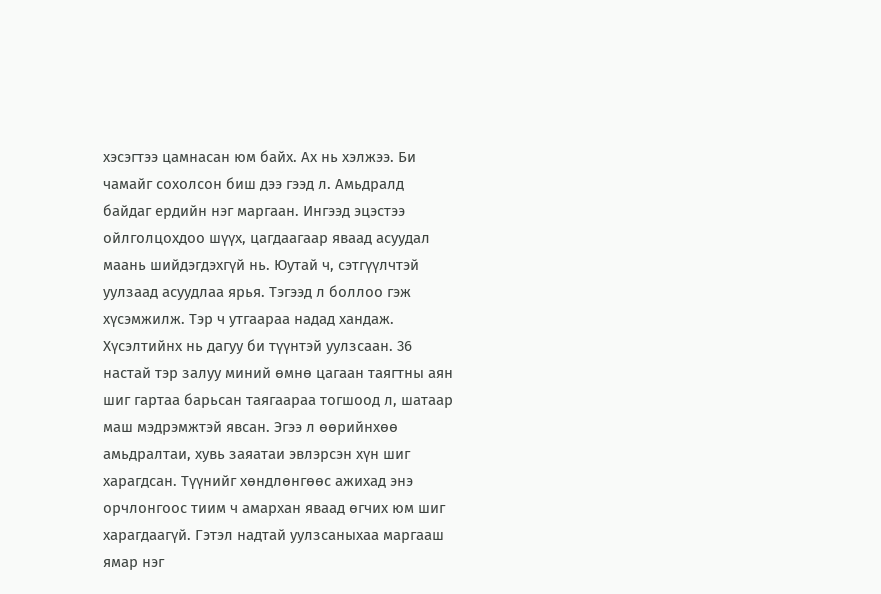хэсэгтээ цамнасан юм байх. Ах нь хэлжээ. Би чамайг сохолсон биш дээ гээд л. Амьдралд байдаг ердийн нэг маргаан. Ингээд эцэстээ ойлголцохдоо шүүх, цагдаагаар яваад асуудал маань шийдэгдэхгүй нь. Юутай ч, сэтгүүлчтэй уулзаад асуудлаа ярья. Тэгээд л боллоо гэж хүсэмжилж. Тэр ч утгаараа надад хандаж.
Хүсэлтийнх нь дагуу би түүнтэй уулзсаан. 36 настай тэр залуу миний өмнө цагаан таягтны аян шиг гартаа барьсан таягаараа тогшоод л, шатаар маш мэдрэмжтэй явсан. Эгээ л өөрийнхөө амьдралтаи, хувь заяатаи эвлэрсэн хүн шиг харагдсан. Түүнийг хөндлөнгөөс ажихад энэ орчлонгоос тиим ч амархан яваад өгчих юм шиг харагдаагүй. Гэтэл надтай уулзсаныхаа маргааш ямар нэг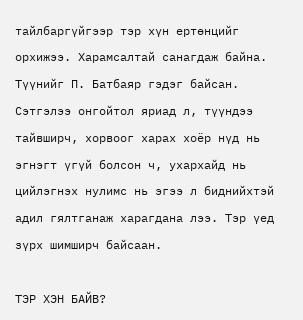тайлбаргүйгээр тэр хүн ертөнцийг орхижээ. Харамсалтай санагдаж байна. Түүнийг П. Батбаяр гэдэг байсан. Сэтгэлээ онгойтол яриад л, түүндээ тайвширч, хорвоог харах хоёр нүд нь эгнэгт үгүй болсон ч, ухархайд нь цийлэгнэх нулимс нь эгээ л биднийхтэй адил гялтганаж харагдана лээ. Тэр үед зүрх шимширч байсаан.

ТЭР ХЭН БАЙВ?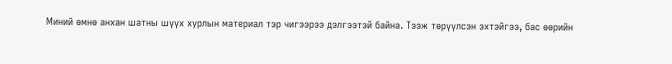Миний өмнө анхан шатны шүүх хурлын материал тэр чигээрээ дэлгээтэй байна. Тээж төрүүлсэн эхтэйгээ, бас өөрийн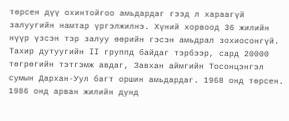төрсен дүү охинтойгоо амьдардаг гээд л хараагүй залуугийн намтар үргэлжилнэ. Хүний хорвоод 36 жилийн нүүр үзсэн тэр залуу өөрийн гэсэн амьдрал зохиосонгүй. Тахир дутуугийн II группд байдаг тэрбээр, сард 20000 төгрөгийн тэтгэмж авдаг, Завхан аймгийн Тосонцэнгэл сумын Дархан-Уул багт оршин амьдардаг. 1968 онд төрсен. 1986 онд арван жилийн дунд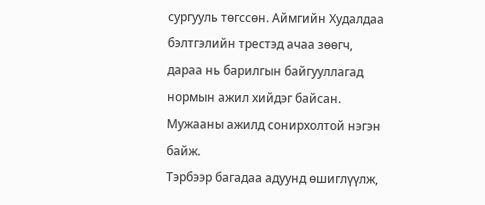сургууль төгссөн. Аймгийн Худалдаа бэлтгэлийн трестэд ачаа зөөгч, дараа нь барилгын байгууллагад нормын ажил хийдэг байсан. Мужааны ажилд сонирхолтой нэгэн байж.
Тэрбээр багадаа адуунд өшиглүүлж,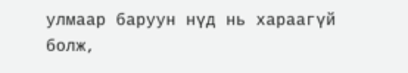улмаар баруун нүд нь хараагүй болж,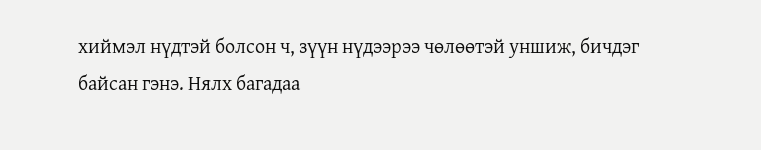хиймэл нүдтэй болсон ч, зүүн нүдээрээ чөлөөтэй уншиж, бичдэг байсан гэнэ. Нялх багадаа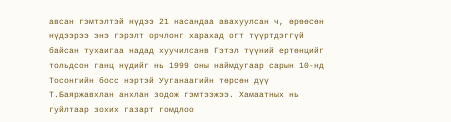авсан гэмтэлтэй нүдээ 21 насандаа авахуулсан ч, өрөөсөн нүдээрээ энэ гэрэлт орчлонг харахад огт түүртдэггүй байсан тухаигаа надад хуучилсанв Гэтэл түүний ертөнцийг тольдсон ганц нүдийг нь 1999 оны наймдугаар сарын 10-нд Тосонгийн босс нэртэй Ууганаагийн төрсөн дүү Т.Баяржавхлан анхлан зодож гэмтээжээ. Хамаатных нь гуйлтаар зохих газарт гомдлоо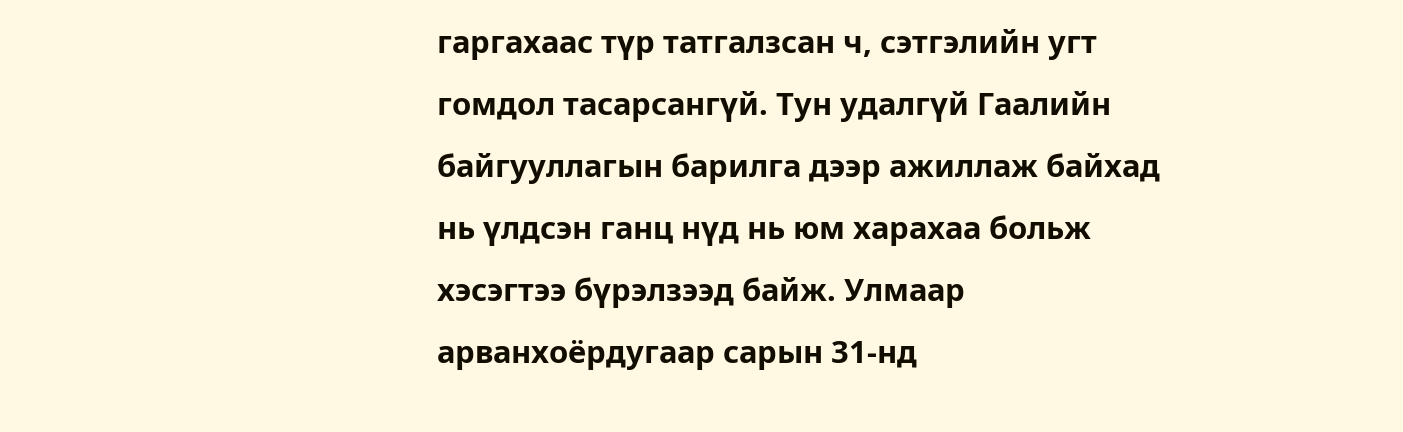гаргахаас түр татгалзсан ч, сэтгэлийн угт гомдол тасарсангүй. Тун удалгүй Гаалийн байгууллагын барилга дээр ажиллаж байхад нь үлдсэн ганц нүд нь юм харахаа больж хэсэгтээ бүрэлзээд байж. Улмаар арванхоёрдугаар сарын 31-нд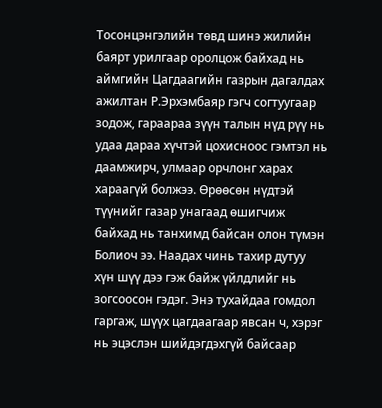Тосонцэнгэлийн төвд шинэ жилийн баярт урилгаар оролцож байхад нь аймгийн Цагдаагийн газрын дагалдах ажилтан Р.Эрхэмбаяр гэгч согтуугаар зодож, гараараа зүүн талын нүд рүү нь удаа дараа хүчтэй цохисноос гэмтэл нь даамжирч, улмаар орчлонг харах хараагүй болжээ. Өрөөсөн нүдтэй түүнийг газар унагаад өшигчиж байхад нь танхимд байсан олон түмэн Болиоч ээ. Наадах чинь тахир дутуу хүн шүү дээ гэж байж үйлдлийг нь зогсоосон гэдэг. Энэ тухайдаа гомдол гаргаж, шүүх цагдаагаар явсан ч, хэрэг нь эцэслэн шийдэгдэхгүй байсаар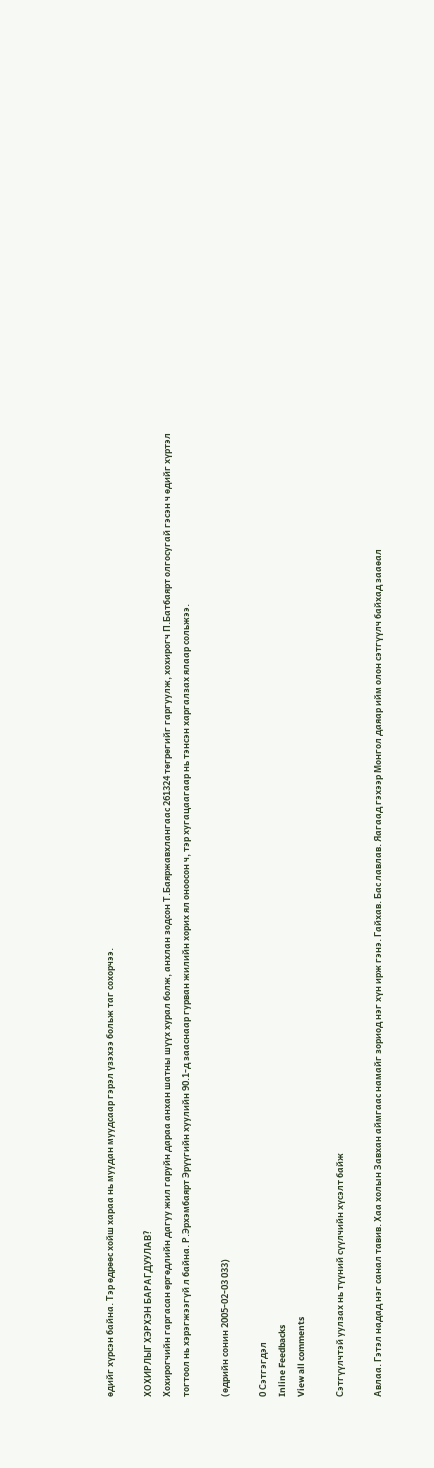өдийг хүрсэн байна. Тэр өдрөөс хойш хараа нь муудан муудсаар гэрэл үзэхээ больж таг сохорчээ.

ХОХИРЛЫГ ХЭРХЭН БАРАГДУУЛАВ?
Хохирогчийн гаргасан өргөдлийн дагуу жил гаруйн дараа анхан шатны шүүх хурал болж, анхлан зодсон Т.Баяржавхлангаас 261324 төгрөгийг гаргуулж, хохирогч П.Батбаярт олгосугай гэсэн ч өдийг хүртэл тогтоол нь хэрэгжээгүй л байна. Р.Эрхэмбаярт Эрүүгийн хуулийн 90.1-д зааснаар гурван жилийн хорих ял оноосон ч, тэр хугацаагаар нь тэнсэн харгалзах ялаар сольжээ.

(өдрийн сонин 2005-02-03 033)

0 Сэтгэгдэл
Inline Feedbacks
View all comments

Сэтгүүлчтэй уулзах нь түүний сүүлчийн хүсэлт байж

Авлаа. Гэтэл надад нэг санал тавив. Хаа холын Завхан аймгаас намайг зориод нэг хүн ирж гэнэ. Гайхав. Бас лавлав. Яагаад гэхээр Монгол даяар ийм олон сэтгүүлч байхад зааөал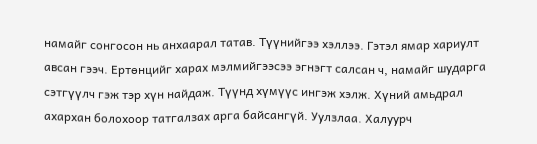намайг сонгосон нь анхаарал татав. Түүнийгээ хэллээ. Гэтэл ямар хариулт авсан гээч. Ертөнцийг харах мэлмийгээсээ эгнэгт салсан ч, намайг шударга сэтгүүлч гэж тэр хүн найдаж. Түүнд хүмүүс ингэж хэлж. Хүний амьдрал ахархан болохоор татгалзах арга байсангүй. Уулзлаа. Халуурч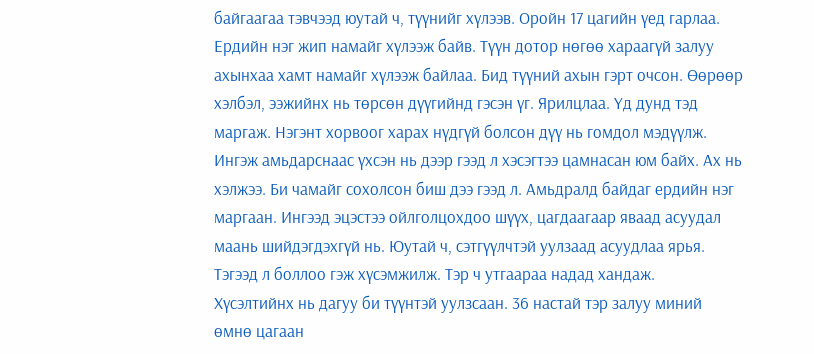байгаагаа тэвчээд юутай ч, түүнийг хүлээв. Оройн 17 цагийн үед гарлаа. Ердийн нэг жип намайг хүлээж байв. Түүн дотор нөгөө хараагүй залуу ахынхаа хамт намайг хүлээж байлаа. Бид түүний ахын гэрт очсон. Өөрөөр хэлбэл, ээжийнх нь төрсөн дүүгийнд гэсэн үг. Ярилцлаа. Үд дунд тэд маргаж. Нэгэнт хорвоог харах нүдгүй болсон дүү нь гомдол мэдүүлж. Ингэж амьдарснаас үхсэн нь дээр гээд л хэсэгтээ цамнасан юм байх. Ах нь хэлжээ. Би чамайг сохолсон биш дээ гээд л. Амьдралд байдаг ердийн нэг маргаан. Ингээд эцэстээ ойлголцохдоо шүүх, цагдаагаар яваад асуудал маань шийдэгдэхгүй нь. Юутай ч, сэтгүүлчтэй уулзаад асуудлаа ярья. Тэгээд л боллоо гэж хүсэмжилж. Тэр ч утгаараа надад хандаж.
Хүсэлтийнх нь дагуу би түүнтэй уулзсаан. 36 настай тэр залуу миний өмнө цагаан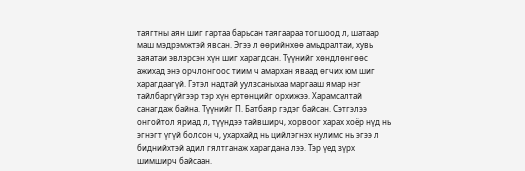таягтны аян шиг гартаа барьсан таягаараа тогшоод л, шатаар маш мэдрэмжтэй явсан. Эгээ л өөрийнхөө амьдралтаи, хувь заяатаи эвлэрсэн хүн шиг харагдсан. Түүнийг хөндлөнгөөс ажихад энэ орчлонгоос тиим ч амархан яваад өгчих юм шиг харагдаагүй. Гэтэл надтай уулзсаныхаа маргааш ямар нэг тайлбаргүйгээр тэр хүн ертөнцийг орхижээ. Харамсалтай санагдаж байна. Түүнийг П. Батбаяр гэдэг байсан. Сэтгэлээ онгойтол яриад л, түүндээ тайвширч, хорвоог харах хоёр нүд нь эгнэгт үгүй болсон ч, ухархайд нь цийлэгнэх нулимс нь эгээ л биднийхтэй адил гялтганаж харагдана лээ. Тэр үед зүрх шимширч байсаан.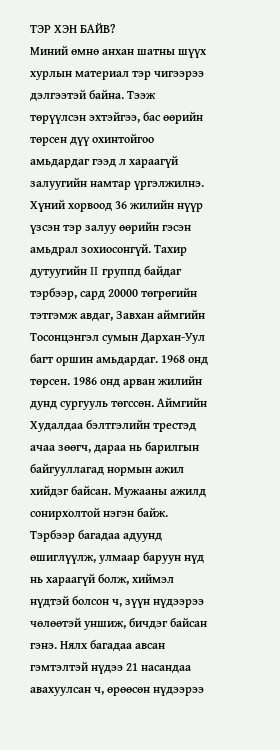ТЭР ХЭН БАЙВ?
Миний өмнө анхан шатны шүүх хурлын материал тэр чигээрээ дэлгээтэй байна. Тээж төрүүлсэн эхтэйгээ, бас өөрийн төрсен дүү охинтойгоо амьдардаг гээд л хараагүй залуугийн намтар үргэлжилнэ. Хүний хорвоод 36 жилийн нүүр үзсэн тэр залуу өөрийн гэсэн амьдрал зохиосонгүй. Тахир дутуугийн II группд байдаг тэрбээр, сард 20000 төгрөгийн тэтгэмж авдаг, Завхан аймгийн Тосонцэнгэл сумын Дархан-Уул багт оршин амьдардаг. 1968 онд төрсен. 1986 онд арван жилийн дунд сургууль төгссөн. Аймгийн Худалдаа бэлтгэлийн трестэд ачаа зөөгч, дараа нь барилгын байгууллагад нормын ажил хийдэг байсан. Мужааны ажилд сонирхолтой нэгэн байж.
Тэрбээр багадаа адуунд өшиглүүлж, улмаар баруун нүд нь хараагүй болж, хиймэл нүдтэй болсон ч, зүүн нүдээрээ чөлөөтэй уншиж, бичдэг байсан гэнэ. Нялх багадаа авсан гэмтэлтэй нүдээ 21 насандаа авахуулсан ч, өрөөсөн нүдээрээ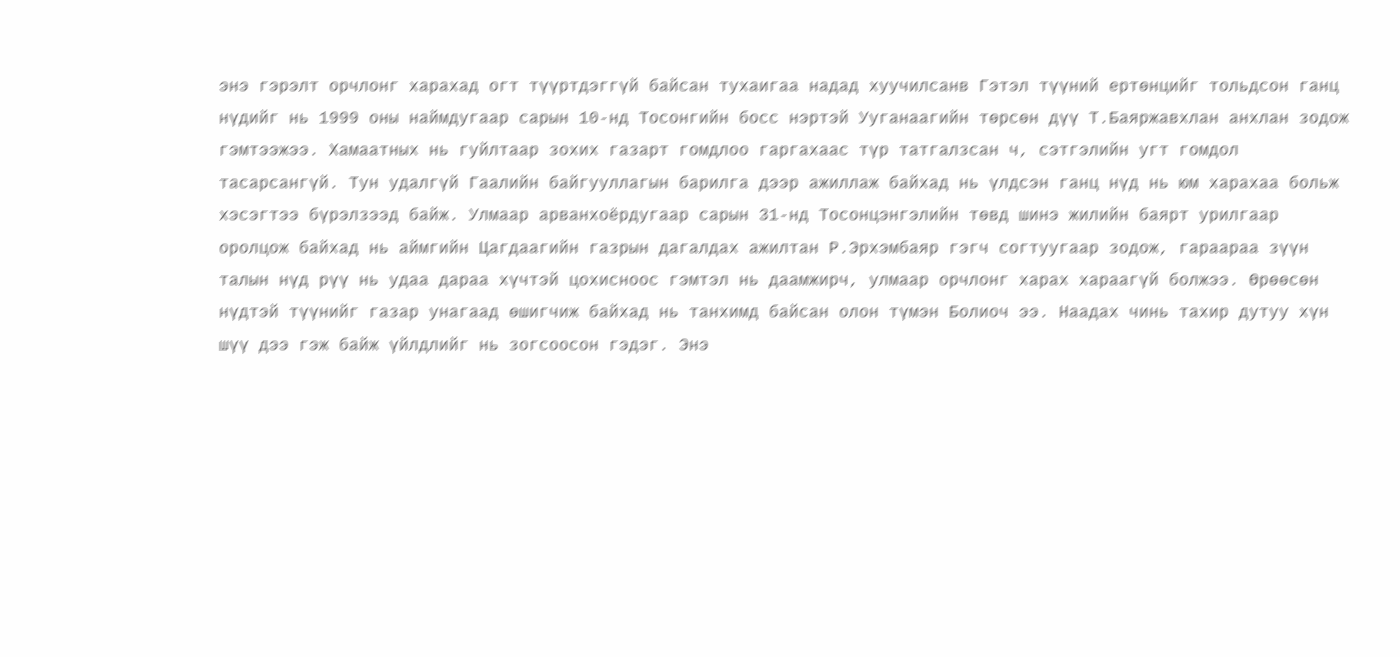энэ гэрэлт орчлонг харахад огт түүртдэггүй байсан тухаигаа надад хуучилсанв Гэтэл түүний ертөнцийг тольдсон ганц нүдийг нь 1999 оны наймдугаар сарын 10-нд Тосонгийн босс нэртэй Ууганаагийн төрсөн дүү Т.Баяржавхлан анхлан зодож гэмтээжээ. Хамаатных нь гуйлтаар зохих газарт гомдлоо гаргахаас түр татгалзсан ч, сэтгэлийн угт гомдол тасарсангүй. Тун удалгүй Гаалийн байгууллагын барилга дээр ажиллаж байхад нь үлдсэн ганц нүд нь юм харахаа больж хэсэгтээ бүрэлзээд байж. Улмаар арванхоёрдугаар сарын 31-нд Тосонцэнгэлийн төвд шинэ жилийн баярт урилгаар оролцож байхад нь аймгийн Цагдаагийн газрын дагалдах ажилтан Р.Эрхэмбаяр гэгч согтуугаар зодож, гараараа зүүн талын нүд рүү нь удаа дараа хүчтэй цохисноос гэмтэл нь даамжирч, улмаар орчлонг харах хараагүй болжээ. Өрөөсөн нүдтэй түүнийг газар унагаад өшигчиж байхад нь танхимд байсан олон түмэн Болиоч ээ. Наадах чинь тахир дутуу хүн шүү дээ гэж байж үйлдлийг нь зогсоосон гэдэг. Энэ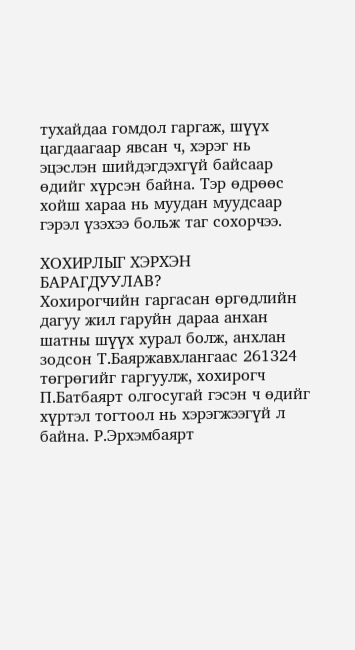тухайдаа гомдол гаргаж, шүүх цагдаагаар явсан ч, хэрэг нь эцэслэн шийдэгдэхгүй байсаар өдийг хүрсэн байна. Тэр өдрөөс хойш хараа нь муудан муудсаар гэрэл үзэхээ больж таг сохорчээ.

ХОХИРЛЫГ ХЭРХЭН БАРАГДУУЛАВ?
Хохирогчийн гаргасан өргөдлийн дагуу жил гаруйн дараа анхан шатны шүүх хурал болж, анхлан зодсон Т.Баяржавхлангаас 261324 төгрөгийг гаргуулж, хохирогч П.Батбаярт олгосугай гэсэн ч өдийг хүртэл тогтоол нь хэрэгжээгүй л байна. Р.Эрхэмбаярт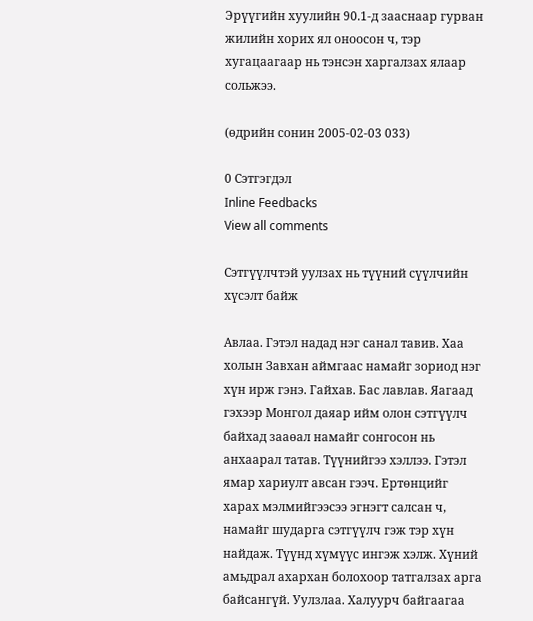Эрүүгийн хуулийн 90.1-д зааснаар гурван жилийн хорих ял оноосон ч, тэр хугацаагаар нь тэнсэн харгалзах ялаар сольжээ.

(өдрийн сонин 2005-02-03 033)

0 Сэтгэгдэл
Inline Feedbacks
View all comments

Сэтгүүлчтэй уулзах нь түүний сүүлчийн хүсэлт байж

Авлаа. Гэтэл надад нэг санал тавив. Хаа холын Завхан аймгаас намайг зориод нэг хүн ирж гэнэ. Гайхав. Бас лавлав. Яагаад гэхээр Монгол даяар ийм олон сэтгүүлч байхад зааөал намайг сонгосон нь анхаарал татав. Түүнийгээ хэллээ. Гэтэл ямар хариулт авсан гээч. Ертөнцийг харах мэлмийгээсээ эгнэгт салсан ч, намайг шударга сэтгүүлч гэж тэр хүн найдаж. Түүнд хүмүүс ингэж хэлж. Хүний амьдрал ахархан болохоор татгалзах арга байсангүй. Уулзлаа. Халуурч байгаагаа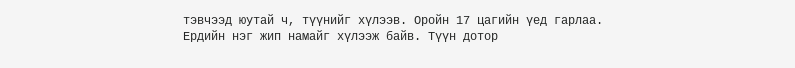тэвчээд юутай ч, түүнийг хүлээв. Оройн 17 цагийн үед гарлаа. Ердийн нэг жип намайг хүлээж байв. Түүн дотор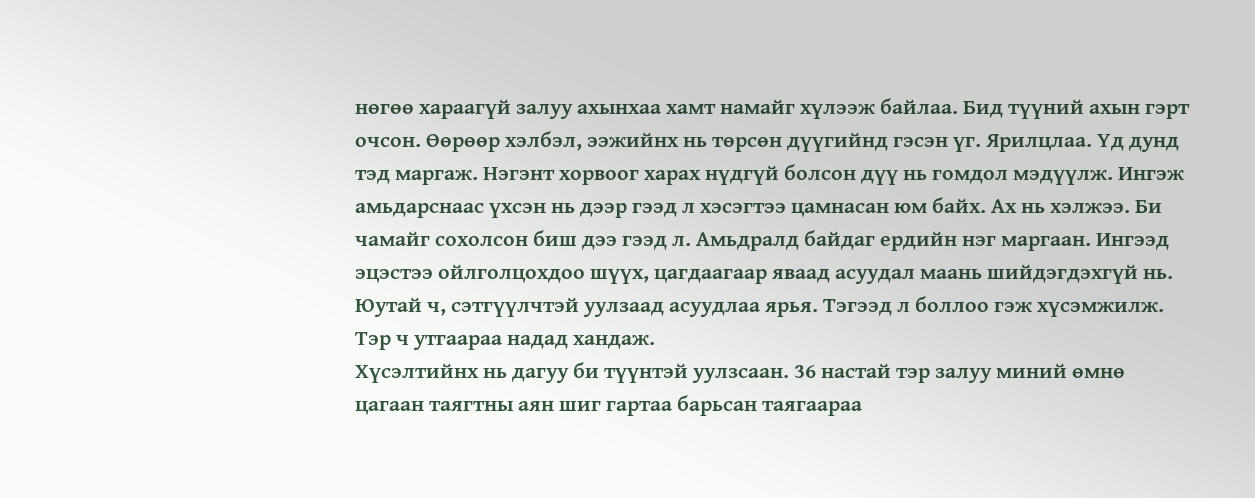нөгөө хараагүй залуу ахынхаа хамт намайг хүлээж байлаа. Бид түүний ахын гэрт очсон. Өөрөөр хэлбэл, ээжийнх нь төрсөн дүүгийнд гэсэн үг. Ярилцлаа. Үд дунд тэд маргаж. Нэгэнт хорвоог харах нүдгүй болсон дүү нь гомдол мэдүүлж. Ингэж амьдарснаас үхсэн нь дээр гээд л хэсэгтээ цамнасан юм байх. Ах нь хэлжээ. Би чамайг сохолсон биш дээ гээд л. Амьдралд байдаг ердийн нэг маргаан. Ингээд эцэстээ ойлголцохдоо шүүх, цагдаагаар яваад асуудал маань шийдэгдэхгүй нь. Юутай ч, сэтгүүлчтэй уулзаад асуудлаа ярья. Тэгээд л боллоо гэж хүсэмжилж. Тэр ч утгаараа надад хандаж.
Хүсэлтийнх нь дагуу би түүнтэй уулзсаан. 36 настай тэр залуу миний өмнө цагаан таягтны аян шиг гартаа барьсан таягаараа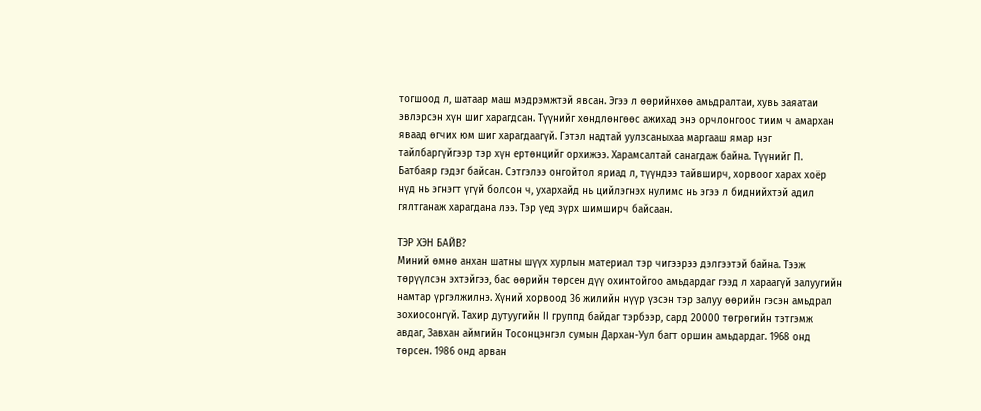тогшоод л, шатаар маш мэдрэмжтэй явсан. Эгээ л өөрийнхөө амьдралтаи, хувь заяатаи эвлэрсэн хүн шиг харагдсан. Түүнийг хөндлөнгөөс ажихад энэ орчлонгоос тиим ч амархан яваад өгчих юм шиг харагдаагүй. Гэтэл надтай уулзсаныхаа маргааш ямар нэг тайлбаргүйгээр тэр хүн ертөнцийг орхижээ. Харамсалтай санагдаж байна. Түүнийг П. Батбаяр гэдэг байсан. Сэтгэлээ онгойтол яриад л, түүндээ тайвширч, хорвоог харах хоёр нүд нь эгнэгт үгүй болсон ч, ухархайд нь цийлэгнэх нулимс нь эгээ л биднийхтэй адил гялтганаж харагдана лээ. Тэр үед зүрх шимширч байсаан.

ТЭР ХЭН БАЙВ?
Миний өмнө анхан шатны шүүх хурлын материал тэр чигээрээ дэлгээтэй байна. Тээж төрүүлсэн эхтэйгээ, бас өөрийн төрсен дүү охинтойгоо амьдардаг гээд л хараагүй залуугийн намтар үргэлжилнэ. Хүний хорвоод 36 жилийн нүүр үзсэн тэр залуу өөрийн гэсэн амьдрал зохиосонгүй. Тахир дутуугийн II группд байдаг тэрбээр, сард 20000 төгрөгийн тэтгэмж авдаг, Завхан аймгийн Тосонцэнгэл сумын Дархан-Уул багт оршин амьдардаг. 1968 онд төрсен. 1986 онд арван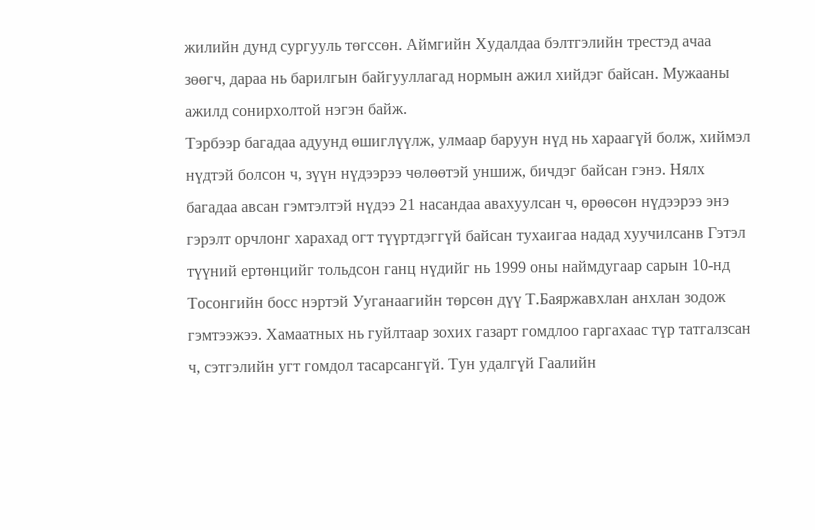жилийн дунд сургууль төгссөн. Аймгийн Худалдаа бэлтгэлийн трестэд ачаа зөөгч, дараа нь барилгын байгууллагад нормын ажил хийдэг байсан. Мужааны ажилд сонирхолтой нэгэн байж.
Тэрбээр багадаа адуунд өшиглүүлж, улмаар баруун нүд нь хараагүй болж, хиймэл нүдтэй болсон ч, зүүн нүдээрээ чөлөөтэй уншиж, бичдэг байсан гэнэ. Нялх багадаа авсан гэмтэлтэй нүдээ 21 насандаа авахуулсан ч, өрөөсөн нүдээрээ энэ гэрэлт орчлонг харахад огт түүртдэггүй байсан тухаигаа надад хуучилсанв Гэтэл түүний ертөнцийг тольдсон ганц нүдийг нь 1999 оны наймдугаар сарын 10-нд Тосонгийн босс нэртэй Ууганаагийн төрсөн дүү Т.Баяржавхлан анхлан зодож гэмтээжээ. Хамаатных нь гуйлтаар зохих газарт гомдлоо гаргахаас түр татгалзсан ч, сэтгэлийн угт гомдол тасарсангүй. Тун удалгүй Гаалийн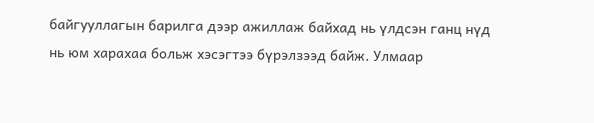байгууллагын барилга дээр ажиллаж байхад нь үлдсэн ганц нүд нь юм харахаа больж хэсэгтээ бүрэлзээд байж. Улмаар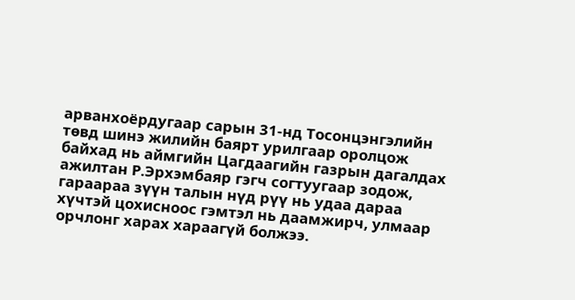арванхоёрдугаар сарын 31-нд Тосонцэнгэлийн төвд шинэ жилийн баярт урилгаар оролцож байхад нь аймгийн Цагдаагийн газрын дагалдах ажилтан Р.Эрхэмбаяр гэгч согтуугаар зодож, гараараа зүүн талын нүд рүү нь удаа дараа хүчтэй цохисноос гэмтэл нь даамжирч, улмаар орчлонг харах хараагүй болжээ.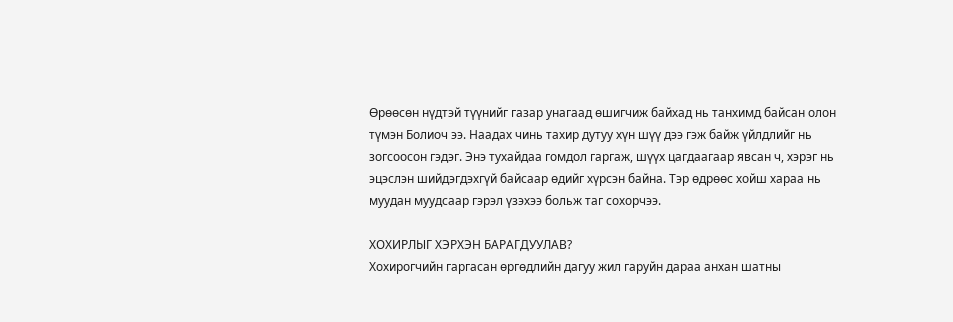Өрөөсөн нүдтэй түүнийг газар унагаад өшигчиж байхад нь танхимд байсан олон түмэн Болиоч ээ. Наадах чинь тахир дутуу хүн шүү дээ гэж байж үйлдлийг нь зогсоосон гэдэг. Энэ тухайдаа гомдол гаргаж, шүүх цагдаагаар явсан ч, хэрэг нь эцэслэн шийдэгдэхгүй байсаар өдийг хүрсэн байна. Тэр өдрөөс хойш хараа нь муудан муудсаар гэрэл үзэхээ больж таг сохорчээ.

ХОХИРЛЫГ ХЭРХЭН БАРАГДУУЛАВ?
Хохирогчийн гаргасан өргөдлийн дагуу жил гаруйн дараа анхан шатны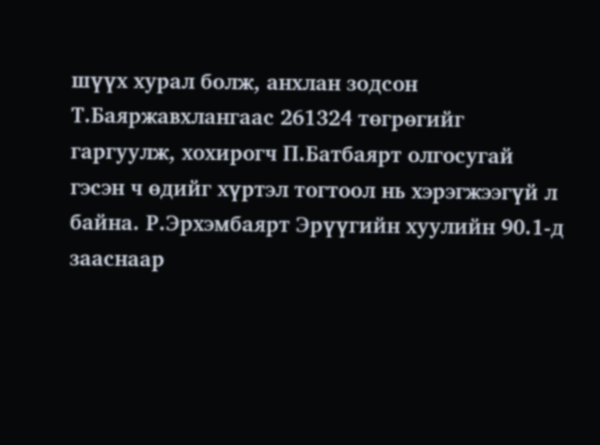шүүх хурал болж, анхлан зодсон Т.Баяржавхлангаас 261324 төгрөгийг гаргуулж, хохирогч П.Батбаярт олгосугай гэсэн ч өдийг хүртэл тогтоол нь хэрэгжээгүй л байна. Р.Эрхэмбаярт Эрүүгийн хуулийн 90.1-д зааснаар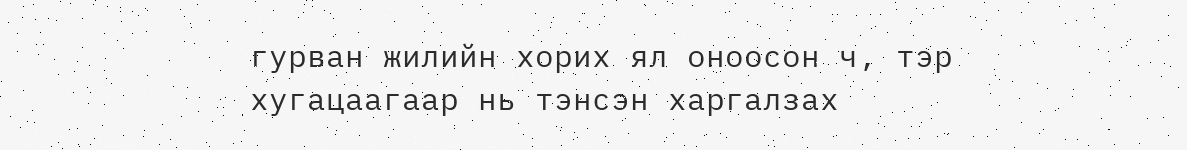гурван жилийн хорих ял оноосон ч, тэр хугацаагаар нь тэнсэн харгалзах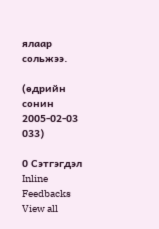ялаар сольжээ.

(өдрийн сонин 2005-02-03 033)

0 Сэтгэгдэл
Inline Feedbacks
View all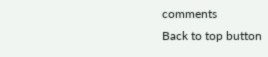comments
Back to top button